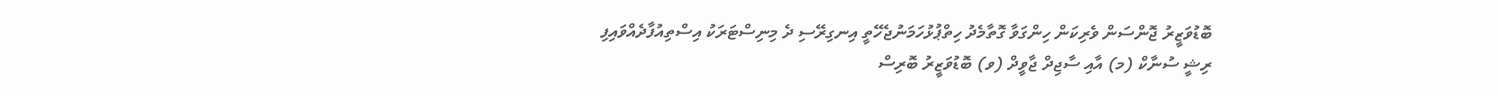ބޮޑުވަޒީރު ޖޮންސަން ވެރިކަން ހިންގަވާ ގޮތާމެދު ހިތްޕުޅުހަމަނުޖެހޭތީ އިނގިރޭސި ދެ މިނިސްޓަރަކު އިސްތިއުފާދެއްވައިފި
ރިޝީ ސުނާކް (މ) އާއި ސާޖިދް ޖާވީދް (ވ) ބޮޑުވަޒީރު ބޮރިސް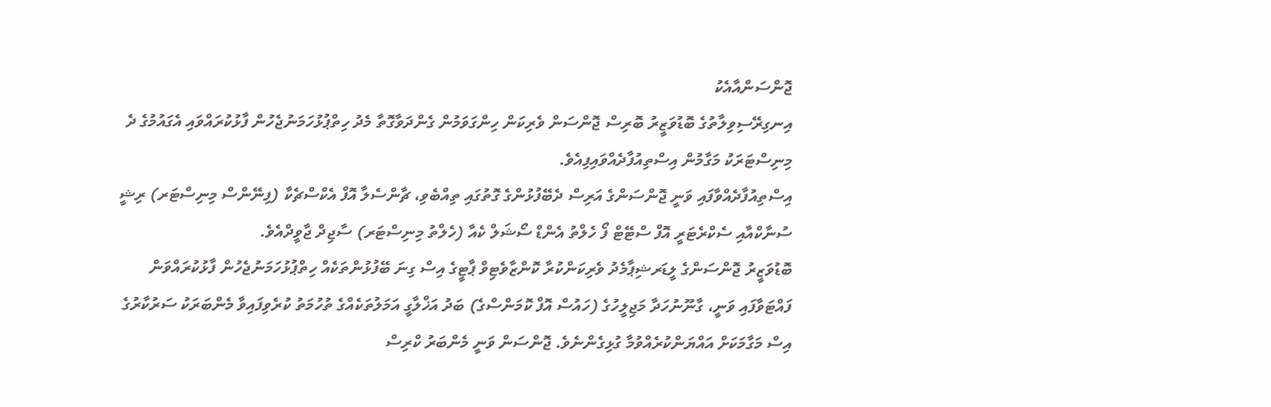ޖޮންސަންއާއެކު
އިނގިރޭސިވިލާތުގެ ބޮޑުވަޒީރު ބޮރިސް ޖޮންސަން ވެރިކަން ހިންގަވަމުން ގެންދަވާގޮތާ މެދު ހިތްޕުޅުހަމަނުޖެހުން ފާޅުކުރައްވައި އެގައުމުގެ ދެ މިނިސްޓަރަކު މަގާމުން އިސްތިއުފާދެއްވައިފިއެވެ.
އިސްތިއުފާދެއްވާފައި ވަނީ ޖޮންސަންގެ އަރިސް ދެބޭފުޅުންގެ ގޮތުގައި ތިއްބެވި، ޗާންސެލާ އޮފް އެކްސްޗެކާ (ފިނޭންސް މިނިސްޓަރ) ރިޝީ ސުނާކްއާއި ސެކްރެޓަރީ އޮފް ސްޓޭޓް ފޯ ހެލްތު އެންޑް ސޯޝަލް ކެއާ (ހެލްތު މިނިސްޓަރ) ސާޖިދް ޖާވީދްއެވެ.
ބޮޑުވަޒީރު ޖޮންސަންގެ ލީޑަރޝިޕާމެދު ވެރިކަންކުރާ ކޮންޒާވެޓިވް ޕާޓީގެ އިސް ގިނަ ބޭފުޅުންތަކެއް ހިތްޕުޅުހަމަނުޖެހުން ފާޅުކުރައްވަން ފައްޓަވާފައި ވަނީ، ގާނޫނުހަދާ މަޖިލީހުގެ (ހައުސް އޮފް ކޮމަންސްގެ) ބަދު އަޚްލާގީ އަމަލުތަކެއްގެ ތުހުމަތު ކުރެވިފައިވާ މެންބަރަކު ސަރުކާރުގެ އިސް މަގާމަކަށް އައްޔަންކުރެއްވުމާ ގުޅިގެންނެވެ. ޖޮންސަން ވަނީ މެންބަރު ކްރިސް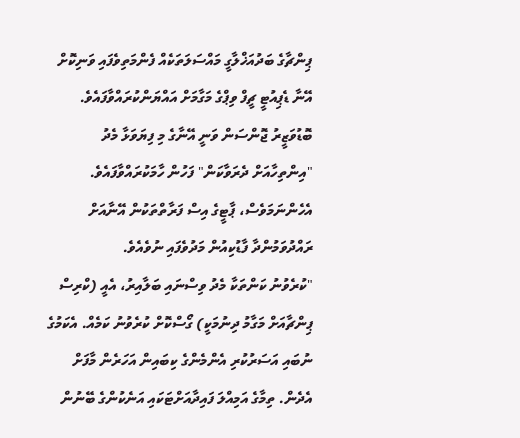ޕިންޗާގެ ބަދުއަޚްލާގީ މައްސަލަތަކެއް ފެންމަތިވެފައި ވަނިކޮށް އޭނާ ޑެޕިއުޓީ ޗީފް ވިޕްގެ މަގާމަށް އައްޔަންކުރައްވާފައެވެ.
ބޮޑުވަޒީރު ޖޮންސަން ވަނީ އޭނާގެ މި ފިޔަވަޅާ މެދު "އިންތިހާއަށް ދެރަވާކަން" ފަހުން ހާމަކުރައްވާފައެވެ. އެހެންނަމަވެސް، ޕާޓީގެ އިސް ފަރާތްތަކުން އޭނާއަށް ރައްދުވަމުންދާ ފާޑުކިއުން މަދުވެފައި ނުވެއެވެ.
"ކުރެވުނު ކަންތަކާ މެދު ވިސްނައި ބަލާއިރު، އެއީ (ކްރިސް ޕިންޗާއަށް މަގާމު ދިނުމަކީ) ގޯސްކޮށް ކުރެވުނު ކަމެއް. އެކަމުގެ ނުބައި އަސަރުކުރި އެންމެންގެ ކިބައިން އަހަރެން މާފަށް އެދެން. ތިމާގެ އަމިއްލަ ފައިދާއަށްޓަކައި އަނެކުންގެ ބޭނުން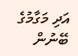އަދި މަގާމުގެ ބޭނުން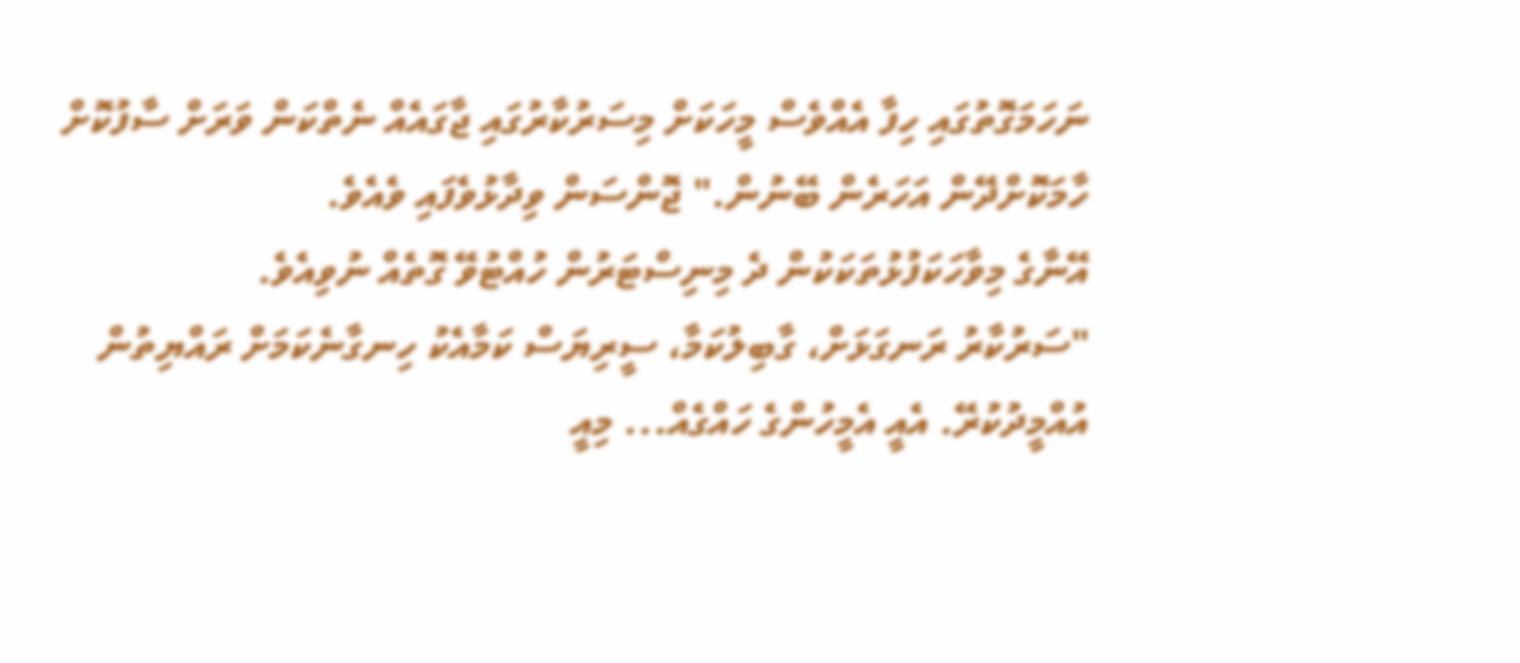ނަހަމަގޮތުގައި ހިފާ އެއްވެސް މީހަކަށް މިސަރުކާރުގައި ޖާގައެއް ނެތްކަން ވަރަށް ސާފުކޮށް ހާމަކޮށްދޭން އަހަރެން ބޭނުން." ޖޮންސަން ވިދާޅުވެފައި ވެއެވެ.
އޭނާގެ މިވާހަކަފުޅުތަކަކުން ދެ މިނިސްޓަރުން ހުއްޓުވޭ ގޮތެއް ނުވިއެވެ.
"ސަރުކާރު ރަނގަޅަށް، ގާބިލުކަމާ، ސީރިޔަސް ކަމާއެކު ހިނގާނެކަމަށް ރައްޔިތުން އުއްމީދުކުރޭ. އެއީ އެމީހުންގެ ހައްގެއް... މިއީ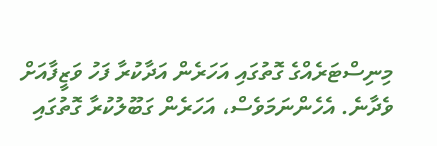މިނިސްޓަރެއްގެ ގޮތުގައި އަހަރެން އަދާކުރާ ފަހު ވަޒީފާއަށް ވެދާނެ. އެހެންނަމަވެސް، އަހަރެން ގަބޫލުކުރާ ގޮތުގައި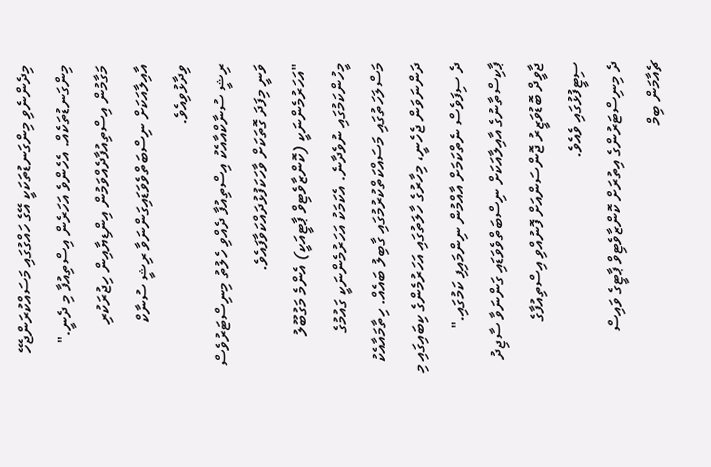މިދެންނެވި މިންގަނޑުތަކަކީ އޭގެ ހައްގުގައި މަސައްކުރަންޖެހޭ މިންގަނޑުތަކެއް. އެހެންވެ އަހަރެން އިސްތިއުފާ މި ދެނީ." މަގާމުން އިސްތިއުފާދެއްވަމުން އިންޑިޔާއިން ހިޖުރަކުރި އާއިލާއަކަށް ނިސްބަތްވެވަޑައިގަންނަވާ ރިޝީ ސުނާކް ވިދާޅުވިއެވެ.
ރިޝީ ސުނާކްއާއެކު އިސްތިއުފާ ދެއްވި ހެލުތު މިނިސްޓަރުވެސް ވަނީ މިފަދަ ގޮތަކަށް ވާހަކަފުޅުދައްކަވާފައެވެ.
"އަހަރުމެންނަކީ (ކޮންޒާވެޓިވް ޕާޓީއަކީ) އެންމެ މަގުބޫލު މީހުންކަމުގައި ނުވެދާނެ. އެކަމަކު އަހަރުމެންނަކީ ގައުމުގެ މަސްލަހަތުގައި މަސައްކަތްކުރުމުގައި ގާބިލު ބައެއް. ހިތާމައާއެކު ދަންނަވަން ޖެހެނީ، މިހާރުގެ ހާލަތުގައި އަހަރުމެންގެ ކިބައިގައި މި ދެ ސިފަވެސް ނެތްކަމަށް އާއްމުން ނިންމައިފި ކަމުގައި." ޕާކިސްތާނުގެ އާއިލާއަކަށް ނިސްބަތްވެވަޑައި ގަންނަވާ ސާޖިދު ޖާވީދް ބޮޑުވަޒީރު ޖޮންސަންއަށް ފޮނުއްވި އިސްތިއުފާގެ ސިޓީފުޅުގައި ވެއެވެ.
ދެ މިނިސްޓަރުންގެ އިތުރަށް ކޮންޒާވެޓިވް ޕާޓީގެ ވައިސް ޗެއާމަން ބިމް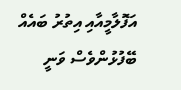އަފޮލާމީއާއި އިތުރު ބައެއް ބޭފުޅުންވެސް ވަނީ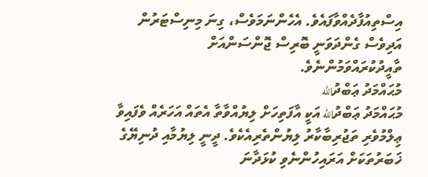އިސްތިއުފާދެއްވާފައެވެ. އެހެންނަމަވެސް، ގިނަ މިނިސްޓަރުން އަދިވެސް ގެންދަވަނީ ބޮރިސް ޖޮންސަންއަށް ތާއީދުކުރައްވަމުންނެވެ.
މުޙައްމަދު ޢަބްދުالله
މުޙައްމަދު ޢަބްދުالله އަކީ އާފަތިހަށް ލިޔުއްވާތާ އެތައް އަހަރެއް ވެފައިވާ ޢިލްމުވެރި ތަޖުރިބާކާރު ލިޔުންތެރިއެކެވެ. ދީނީ ލިޔުމާއި ދުނިޔޭގެ ޚަބަރުތަކަށް އަރައިހުންނެވި ކުޅަދާނަ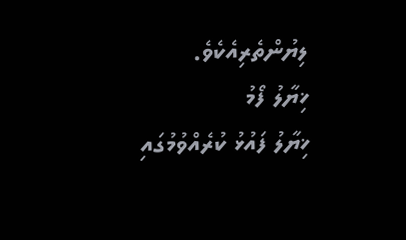ލިޔުންތެރިއެކެވެ.
ޚިޔާލު ފޯމު
ޚިޔާލު ފައުޅު ކުރެއްވުމުގައި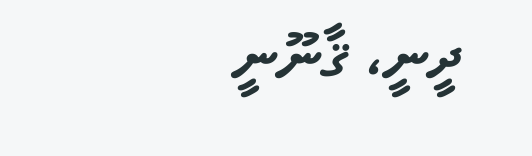ދީނީ، ޤާނޫނީ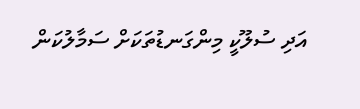އަދި ސުލޫކީ މިންގަނޑުތަކަށް ސަމާލުކަން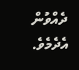ދެއްވުން އެދެމެވެ.